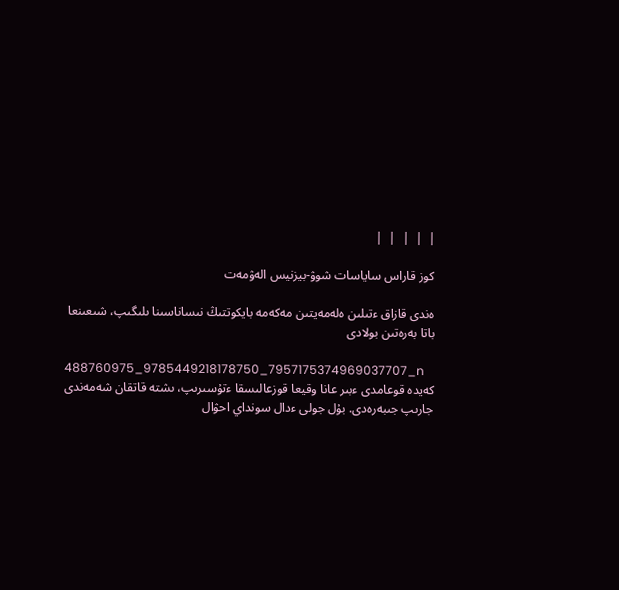|  |  |  |  |

كوز قاراس ساياسات شوۋ-بيزنيس الەۋمەت

ەندى قازاق ءتىلىن ەلەمەيتىن مەكەمە بايكوتتىڭ نىساناسىنا ىلىگىپ، شىعىنعا باتا بەرەتىن بولادى

488760975_9785449218178750_7957175374969037707_n
كەيدە قوعامدى ءبىر عانا وقيعا قوزعالىسقا ءتۇسىرىپ، ىشتە قاتقان شەمەندى جارىپ جىبەرەدى. بۇل جولى ءدال سونداي احۋال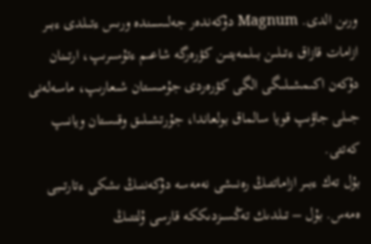ورىن الدى. Magnum دۇكەندەر جەلىسىندە ورىس ءتىلدى ءبىر ازامات قازاق ءتىلىن بىلمەيتىن كۋرەرگە شاعىم ءتۇسىرىپ، ارتىنان دۇكەن اكىمشىلىگى الگى كۋرەردى جۇمىستان شىعارىپ، ماسەلەنى جىلى جاۋىپ قويا سالماق بولعاندا، جۇرتشىلىق وقىستان ويانىپ كەتتى.
بۇل تەك ءبىر ازاماتتىڭ رەنىشى نەمەسە دۇكەننىڭ ىشكى ءتارتىبى ەمەس. بۇل – تىلدىك تەڭسىزدىككە قارسى ۇلتتىڭ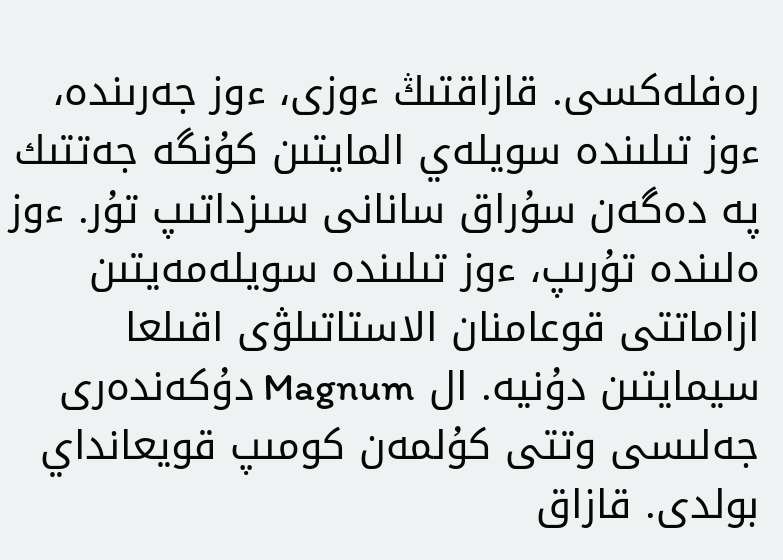رەفلەكسى. قازاقتىڭ ءوزى، ءوز جەرىندە، ءوز تىلىندە سويلەي المايتىن كۇنگە جەتتىك پە دەگەن سۇراق سانانى سىزداتىپ تۇر. ءوز ەلىندە تۇرىپ، ءوز تىلىندە سويلەمەيتىن ازاماتتى قوعامنان الاستاتىلۋى اقىلعا سيمايتىن دۇنيە. ال Magnum دۇكەندەرى جەلىسى وتتى كۇلمەن كومىپ قويعانداي بولدى. قازاق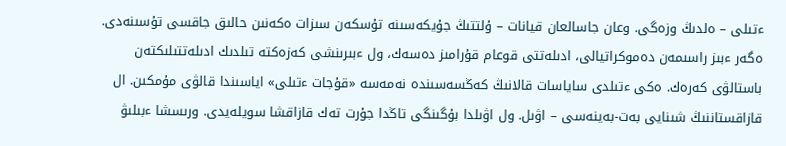ءتىلى – ەلدىڭ وزەگى. وعان جاسالعان قيانات – ۇلتتىڭ جۇيكەسىنە تۇسكەن سىزات ەكەنىن حالىق جاقسى تۇسىنەدى.
ەگەر ءبىز راسىمەن دەموكراتيالى، ادىلەتتى قوعام قۇرامىز دەسەك، ول ءبىرىنشى كەزەكتە تىلدىك ادىلەتتىلىكتەن باستالۋى كەرەك. ەكى ءتىلدى ساياسات قالانىڭ كەڭسەسىندە نەمەسە «قۇجات ءتىلى» اياسىندا قالۋى مۇمكىن. ال قازاقستاننىڭ شىنايى بەت-بەينەسى – اۋىل. ول اۋىلدا بۇگىنگى تاڭدا جۇرت تەك قازاقشا سويلەيدى. ورىسشا ءبىلىۋ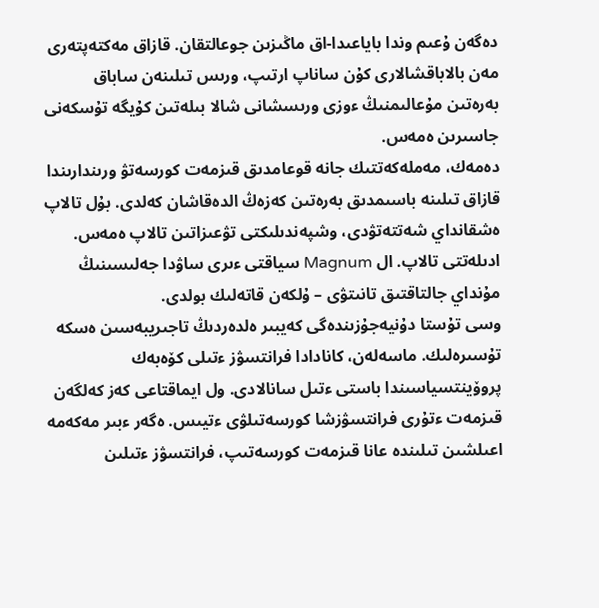دەگەن ۇعىم وندا باياعىدا-اق ماڭىزىن جوعالتقان. قازاق مەكتەپتەرى مەن بالاباقشالارى كۇن ساناپ ارتىپ، ورىس تىلىنەن ساباق بەرەتىن مۇعالىمنىڭ ءوزى ورىسشانى شالا بىلەتىن كۇيگە تۇسكەنى جاسىرىن ەمەس.
دەمەك، مەملەكەتتىك جانە قوعامدىق قىزمەت كورسەتۋ ورىندارىندا قازاق تىلىنە باسىمدىق بەرەتىن كەزەڭ الدەقاشان كەلدى. بۇل تالاپ ەشقانداي شەتتەتۋدى، وشپەندىلىكتى تۋعىزاتىن تالاپ ەمەس. ادىلەتتى تالاپ. ال Magnum سياقتى ءىرى ساۋدا جەلىسىنىڭ مۇنداي جالتاقتىق تانىتۋى – ۇلكەن قاتەلىك بولدى.
وسى تۇستا دۇنيەجۇزىندەگى كەيبىر ەلدەردىڭ تاجىريبەسىن ەسكە تۇسىرەلىك. ماسەلەن، كانادادا فرانتسۋز ءتىلى كۆەبەك پروۆينتسياسىندا باستى ءتىل سانالادى. ول ايماقتاعى كەز كەلگەن قىزمەت ءتۇرى فرانتسۋزشا كورسەتىلۋى ءتيىس. ەگەر ءبىر مەكەمە اعىلشىن تىلىندە عانا قىزمەت كورسەتىپ، فرانتسۋز ءتىلىن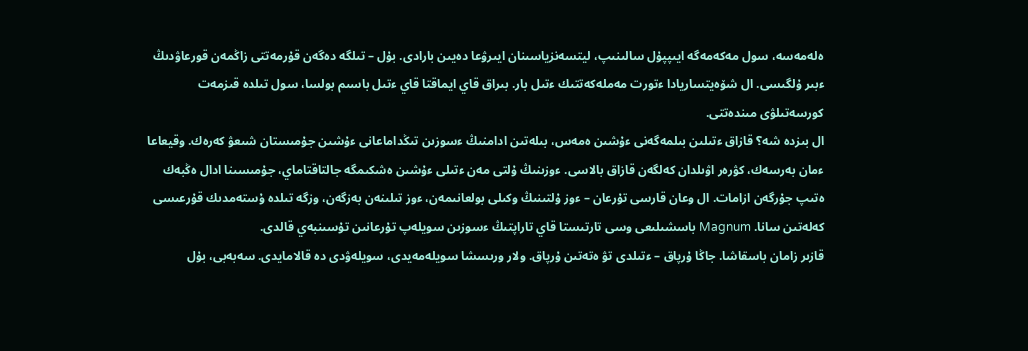ەلەمەسە، سول مەكەمەگە ايىپپۇل سالىنىپ، ليتسەنزياسىنان ايىرۋعا دەيىن بارادى. بۇل – تىلگە دەگەن قۇرمەتتى زاڭمەن قورعاۋدىڭ ءبىر ۇلگىسى. ال شۆەيتساريادا ءتورت مەملەكەتتىك ءتىل بار. بىراق قاي ايماقتا قاي ءتىل باسىم بولسا، سول تىلدە قىزمەت كورسەتىلۋى مىندەتتى.
ال بىزدە شە؟ قازاق ءتىلىن بىلمەگەنى ءۇشىن ەمەس، بىلەتىن ادامنىڭ ءسوزىن تىڭداماعانى ءۇشىن جۇمىستان شىعۋ كەرەك. وقيعاعا ءمان بەرسەك، كۋرەر اۋىلدان كەلگەن قازاق بالاسى. ءوزىنىڭ ۇلتى مەن ءتىلى ءۇشىن ەشكىمگە جالتاقتاماي، جۇمىسىنا ادال ەڭبەك ەتىپ جۇرگەن ازامات. ال وعان قارسى تۇرعان – ءوز ۇلتىنىڭ وكىلى بولعانىمەن، ءوز تىلىنەن بەزگەن، وزگە تىلدە ۇستەمدىك قۇرعىسى كەلەتىن سانا. Magnum باسشىلىعى وسى تارتىستا قاي تاراپتىڭ ءسوزىن سويلەپ تۇرعانىن تۇسىنبەي قالدى.
قازىر زامان باسقاشا. جاڭا ۇرپاق – ءتىلدى تۋ ەتەتىن ۇرپاق. ولار ورىسشا سويلەمەيدى، سويلەۋدى دە قالامايدى. سەبەبى، بۇل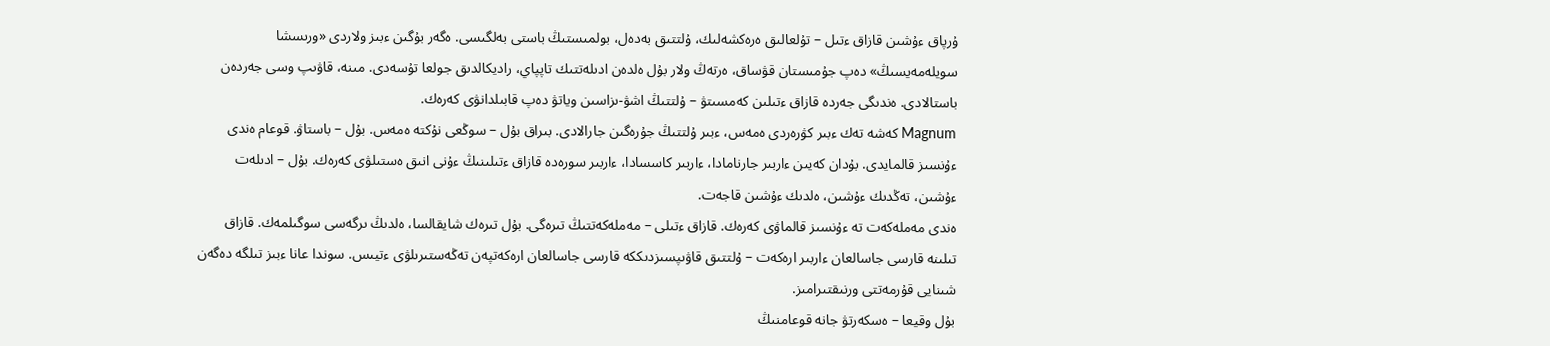ۇرپاق ءۇشىن قازاق ءتىل – تۇلعالىق ەرەكشەلىك، ۇلتتىق بەدەل، بولمىستىڭ باستى بەلگىسى. ەگەر بۇگىن ءبىز ولاردى «ورىسشا سويلەمەيسىڭ» دەپ جۇمىستان قۋساق، ەرتەڭ ولار بۇل ەلدەن ادىلەتتىك تاپپاي، راديكالدىق جولعا تۇسەدى. مىنە، قاۋىپ وسى جەردەن باستالادى. ەندىگى جەردە قازاق ءتىلىن كەمسىتۋ – ۇلتتىڭ اشۋ-ىزاسىن وياتۋ دەپ قابىلدانۋى كەرەك.
Magnum كەشە تەك ءبىر كۋرەردى ەمەس، ءبىر ۇلتتىڭ جۇرەگىن جارالادى. بىراق بۇل – سوڭعى نۇكتە ەمەس. بۇل – باستاۋ. قوعام ەندى ءۇنسىز قالمايدى. بۇدان كەيىن ءاربىر جارنامادا، ءاربىر كاسسادا، ءاربىر سورەدە قازاق ءتىلىنىڭ ءۇنى انىق ەستىلۋى كەرەك. بۇل – ادىلەت ءۇشىن، تەڭدىك ءۇشىن، ەلدىك ءۇشىن قاجەت.
ەندى مەملەكەت تە ءۇنسىز قالماۋى كەرەك. قازاق ءتىلى – مەملەكەتتىڭ تىرەگى. بۇل تىرەك شايقالسا، ەلدىڭ ىرگەسى سوگىلمەك. قازاق تىلىنە قارسى جاسالعان ءاربىر ارەكەت – ۇلتتىق قاۋىپسىزدىككە قارسى جاسالعان ارەكەتپەن تەڭەستىرىلۋى ءتيىس. سوندا عانا ءبىز تىلگە دەگەن شىنايى قۇرمەتتى ورنىقتىرامىز.
بۇل وقيعا – ەسكەرتۋ جانە قوعامنىڭ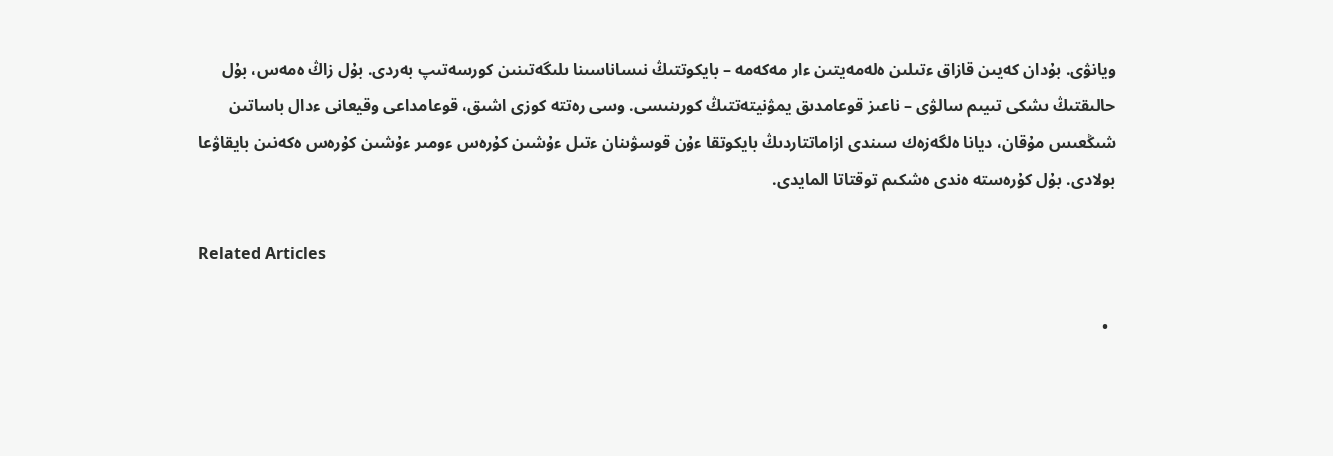ويانۋى. بۇدان كەيىن قازاق ءتىلىن ەلەمەيتىن ءار مەكەمە – بايكوتتىڭ نىساناسىنا ىلىگەتىنىن كورسەتىپ بەردى. بۇل زاڭ ەمەس، بۇل حالىقتىڭ ىشكى تىيىم سالۋى – ناعىز قوعامدىق يمۋنيتەتتىڭ كورىنىسى. وسى رەتتە كوزى اشىق، قوعامداعى وقيعانى ءدال باساتىن شىڭعىس مۇقان، ديانا ەلگەزەك سىندى ازاماتتاردىڭ بايكوتقا ءۇن قوسۋىنان ءتىل ءۇشىن كۇرەس ءومىر ءۇشىن كۇرەس ەكەنىن بايقاۋعا بولادى. بۇل كۇرەستە ەندى ەشكىم توقتاتا المايدى.

Related Articles

  •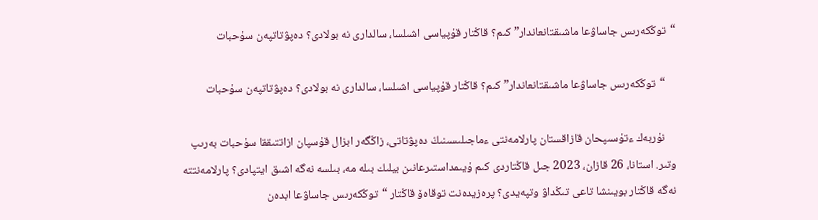“توڭكەرىس جاساۋعا ماشىقتانعاندار” كىم؟ قاڭتار قۇپياسى اشىلسا، سالدارى نە بولادى؟ دەپۋتاتپەن سۇحبات

    “توڭكەرىس جاساۋعا ماشىقتانعاندار” كىم؟ قاڭتار قۇپياسى اشىلسا، سالدارى نە بولادى؟ دەپۋتاتپەن سۇحبات

    نۇربەك ءتۇسىپحان قازاقستان پارلامەنتى ءماجىلىسىنىڭ دەپۋتاتى، زاڭگەر ابزال قۇسپان ازاتتىققا سۇحبات بەرىپ وتىر. استانا، 26 قازان، 2023 جىل قاڭتاردى كىم ۇيىمداستىرعانىن بيلىك بىلە مە، بىلسە نەگە اشىق ايتپادى؟ پارلامەنتتە نەگە قاڭتار بويىنشا تاعى تىڭداۋ وتپەيدى؟ پرەزيدەنت توقاەۆ قاڭتار “توڭكەرىس جاساۋعا ابدەن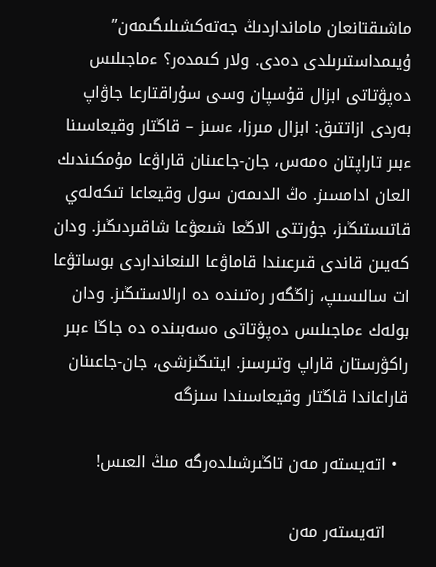ماشىقتانعان مامانداردىڭ جەتەكشىلىگىمەن” ۇيىمداستىرىلدى دەدى. ولار كىمدەر؟ ءماجىلىس دەپۋتاتى ابزال قۇسپان وسى سۇراقتارعا جاۋاپ بەردى ازاتتىق: ابزال مىرزا، ءسىز – قاڭتار وقيعاسىنا ءبىر تاراپتان ەمەس، جان-جاعىنان قاراۋعا مۇمكىندىك العان ادامسىز. ەڭ الدىمەن سول وقيعاعا تىكەلەي قاتىستىڭىز، جۇرتتى الاڭعا شىعۋعا شاقىردىڭىز. ودان كەيىن قاندى قىرعىندا قاماۋعا الىنعانداردى بوساتۋعا ات سالىسىپ، زاڭگەر رەتىندە دە ارالاستىڭىز. ودان بولەك ءماجىلىس دەپۋتاتى ەسەبىندە دە جاڭا ءبىر راكۋرستان قاراپ وتىرسىز. ايتىڭىزشى، جان-جاعىنان قاراعاندا قاڭتار وقيعاسىندا سىزگە

  • اتەيستەر مەن تاڭىرشىلدەرگە مىڭ العىس!

    اتەيستەر مەن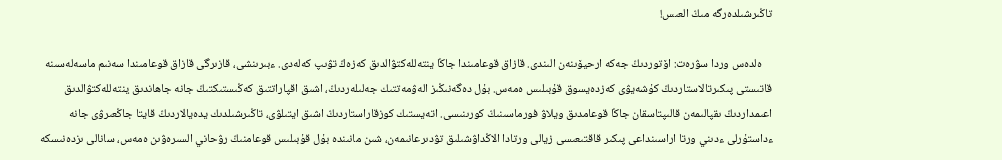تاڭىرشىلدەرگە مىڭ العىس!

    ەلدەس وردا سۋرەت: اۆتوردىڭ جەكە ارحيۆىنەن الىندى. قازاق قوعامىندا جاڭا ينتەللەكتۋالدىق كەزەڭ تۋىپ كەلەدى. ءبىرىنشى، قازىرگى قازاق قوعامىندا سەنىم ماسەلەسىنە قاتىستى پىكىرتالاستاردىڭ كۇشەيۋى كەزدەيسوق قۇبىلىس ەمەس. بۇل دەگەنىڭىز الەۋمەتتىك جەلىلەردىڭ، اشىق اقپاراتتىق كەڭىستىكتىڭ جانە جاھاندىق ينتەللەكتۋالدىق اعىمداردىڭ ىقپالىمەن قالىپتاسقان جاڭا قوعامدىق ويلاۋ فورماسىنىڭ كورىنىسى. اتەيستىك كوزقاراستاردىڭ اشىق ايتىلۋى، تاڭىرشىلدىك يدەيالاردىڭ قايتا جاڭعىرۋى جانە ءداستۇرلى ءدىني ورتا اراسىنداعى پىكىر قاقتىعىسى زيالى ورتادا الاڭداۋشىلىق تۋدىرعانىمەن، شىن مانىندە بۇل قۇبىلىس قوعامنىڭ رۋحاني السىرەۋىن ەمەس، سانالى ىزدەنىسكە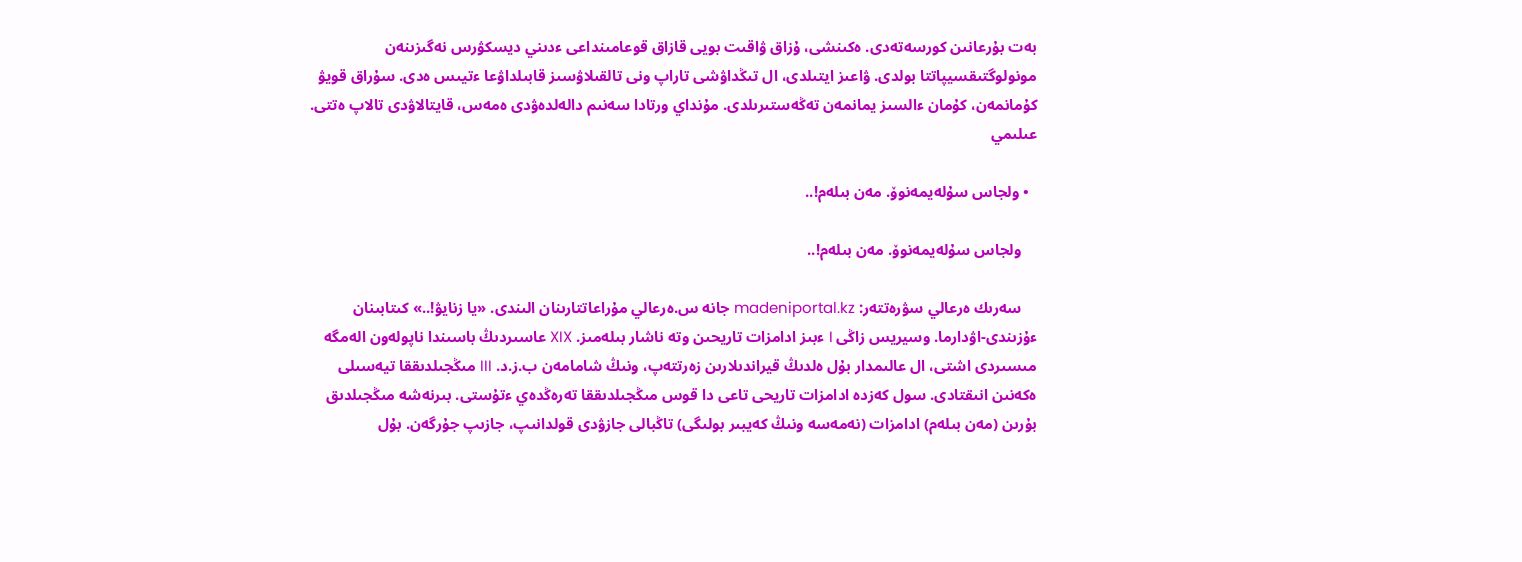بەت بۇرعانىن كورسەتەدى. ەكىنشى، ۇزاق ۋاقىت بويى قازاق قوعامىنداعى ءدىني ديسكۋرس نەگىزىنەن مونولوگتىقسيپاتتا بولدى. ۋاعىز ايتىلدى، ال تىڭداۋشى تاراپ ونى تالقىلاۋسىز قابىلداۋعا ءتيىس ەدى. سۇراق قويۋ كۇمانمەن، كۇمان ءالسىز يمانمەن تەڭەستىرىلدى. مۇنداي ورتادا سەنىم دالەلدەۋدى ەمەس، قايتالاۋدى تالاپ ەتتى. عىلىمي

  • ولجاس سۇلەيمەنوۆ. مەن بىلەم!..

    ولجاس سۇلەيمەنوۆ. مەن بىلەم!..

    سەرىك ەرعالي سۋرەتتەر: madeniportal.kz جانە س.ەرعالي مۇراعاتتارىنان الىندى. «يا زنايۋ!..» كىتابىنان ءۇزىندى-اۋدارما. وسيريس زاڭى I ءبىز ادامزات تاريحىن وتە ناشار بىلەمىز. XIX عاسىردىڭ باسىندا ناپولەون الەمگە مىسىردى اشتى، ال عالىمدار بۇل ەلدىڭ قيراندىلارىن زەرتتەپ، ونىڭ شامامەن ب.ز.د. III مىڭجىلدىققا تيەسىلى ەكەنىن انىقتادى. سول كەزدە ادامزات تاريحى تاعى دا قوس مىڭجىلدىققا تەرەڭدەي ءتۇستى. بىرنەشە مىڭجىلدىق بۇرىن (مەن بىلەم) ادامزات (نەمەسە ونىڭ كەيبىر بولىگى) تاڭبالى جازۋدى قولدانىپ، جازىپ جۇرگەن. بۇل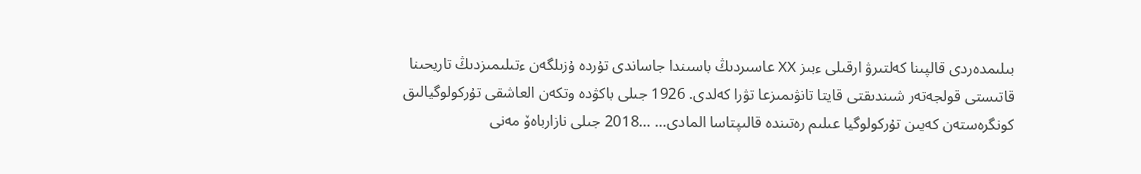بىلىمدەردى قالپىنا كەلتىرۋ ارقىلى ءبىز XX عاسىردىڭ باسىندا جاساندى تۇردە ۇزىلگەن ءتىلىمىزدىڭ تاريحىنا قاتىستى قولجەتەر شىندىقتى قايتا تانۋىمىزعا تۋرا كەلدى. 1926 جىلى باكۋدە وتكەن العاشقى تۇركولوگيالىق كونگرەستەن كەيىن تۇركولوگيا عىلىم رەتىندە قالىپتاسا المادى… …2018 جىلى نازارباەۆ مەنى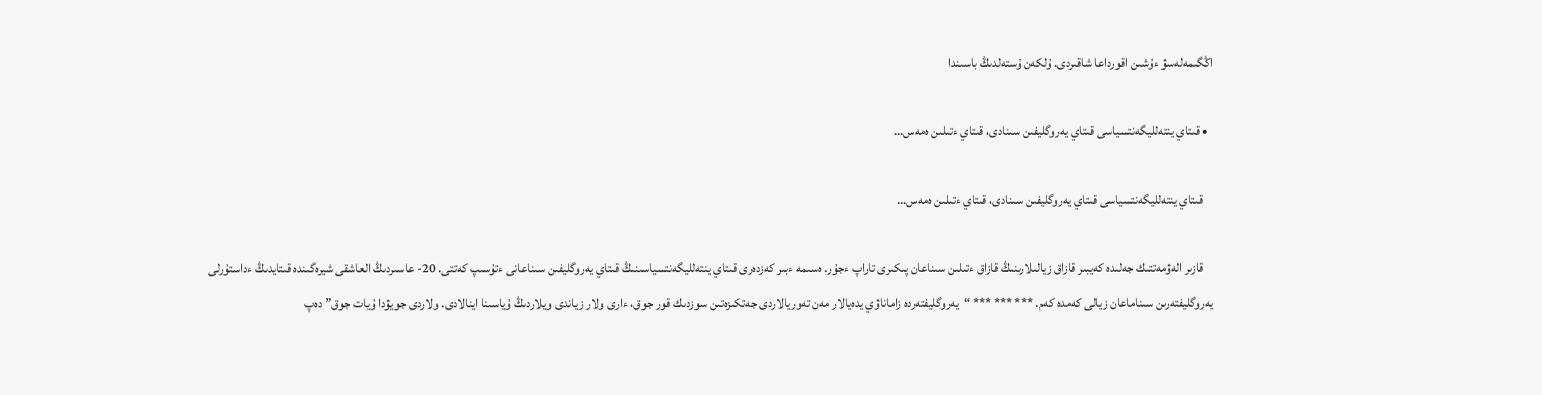اڭگىمەلەسۋ ءۇشىن اقورداعا شاقىردى. ۇلكەن ۇستەلدىڭ باسىندا

  • قىتاي ينتەلليگەنتسياسى قىتاي يەروگليفىن سىنادى، قىتاي ءتىلىن ەمەس…

    قىتاي ينتەلليگەنتسياسى قىتاي يەروگليفىن سىنادى، قىتاي ءتىلىن ەمەس…

    قازىر الەۋمەتتىك جەلىدە كەيبىر قازاق زيالىلارىنىڭ قازاق ءتىلىن سىناعان پىكىرى تاراپ ءجۇر. ەسىمە ءبىر كەزدەرى قىتاي ينتەلليگەنتسياسىنىڭ قىتاي يەروگليفىن سىناعانى ءتۇسىپ كەتتى. 20- عاسىردىڭ العاشقى شيرەگىندە قىتايدىڭ ءداستۇرلى يەروگليفتەرىن سىناماعان زيالى كەمدە كەم. *** *** *** “يەروگليفتەردە زاماناۋي يدەيالار مەن تەوريالاردى جەتكىزەتىن سوزدىك قور جوق، ءارى ولار زياندى ويلاردىڭ ۇياسىنا اينالادى. ولاردى جويۋدا ۇيات جوق” دەپ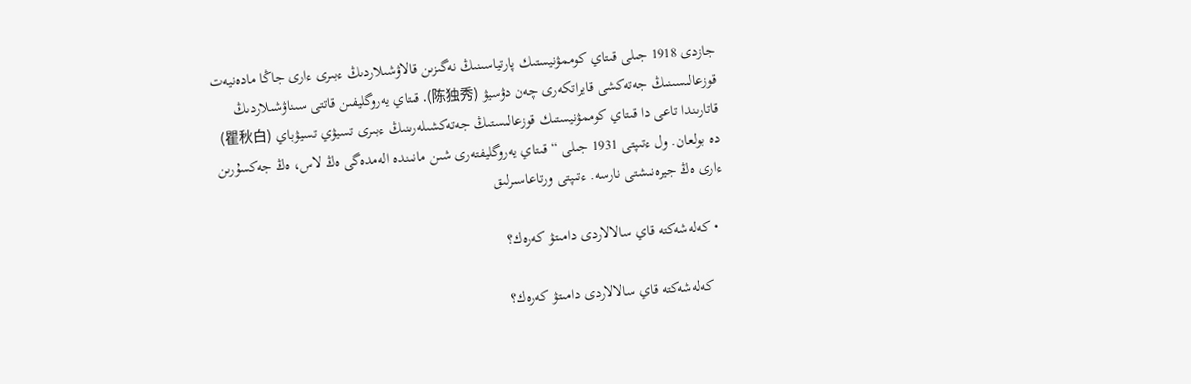جازدى 1918 جىلى قىتاي كوممۋنيستىك پارتياسىنىڭ نەگىزىن قالاۋشىلاردىڭ ءبىرى ءارى جاڭا مادەنيەت قوزعالىسىنىڭ جەتەكشى قايراتكەرى چەن دۋسيۋ (陈独秀). قىتاي يەروگليفىن قاتتى سىناۋشىلاردىڭ قاتارىندا تاعى دا قىتاي كوممۋنيستىك قوزعالىستىڭ جەتەكشىلەرىنىڭ ءبىرى تسيۋي تسيۋباي (瞿秋白) دە بولعان. ول ءتىپتى 1931 جىلى “قىتاي يەروگليفتەرى شىن مانىندە الەمدەگى ەڭ لاس، ەڭ جەكسۇرىن ءارى ەڭ جيرەنىشتى نارسە. ءتىپتى ورتاعاسىرلىق

  • كەلەشەكتە قاي سالالاردى دامىتۋ كەرەك؟

    كەلەشەكتە قاي سالالاردى دامىتۋ كەرەك؟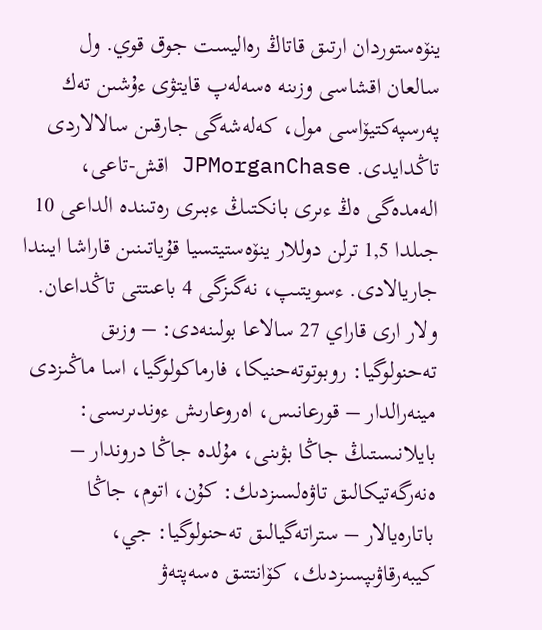ينۆەستوردان ارتىق قاتاڭ رەاليست جوق قوي. ول سالعان اقشاسى وزىنە ەسەلەپ قايتۋى ءۇشىن تەك پەرسپەكتيۆاسى مول، كەلەشەگى جارقىن سالالاردى تاڭدايدى. JPMorganChase اقش-تاعى، الەمدەگى ەڭ ءىرى بانكتىڭ ءبىرى رەتىندە الداعى 10 جىلدا 1,5 ترلن دوللار ينۆەستيتسيا قۇياتىنىن قاراشا ايىندا جاريالادى. ءسويتىپ، نەگىزگى 4 باعىتتى تاڭداعان. ولار ارى قاراي 27 سالاعا بولىنەدى: – وزىق تەحنولوگيا: روبوتوتەحنيكا، فارماكولوگيا، اسا ماڭىزدى مينەرالدار – قورعانىس، اەروعارىش ءوندىرىسى: بايلانىستىڭ جاڭا بۋىنى، مۇلدە جاڭا دروندار – ەنەرگەتيكالىق تاۋەلسىزدىك: كۇن، اتوم، جاڭا باتارەيالار – ستراتەگيالىق تەحنولوگيا: جي، كيبەرقاۋىپسىزدىك، كۆانتتىق ەسەپتەۋ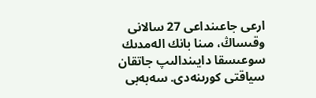ارعى جاعىنداعى 27 سالانى وقىساڭ، مىنا بانك الەمدىك سوعىسقا دايىندالىپ جاتقان سياقتى كورىنەدى. سەبەبى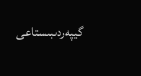گيپەردىبىستاعى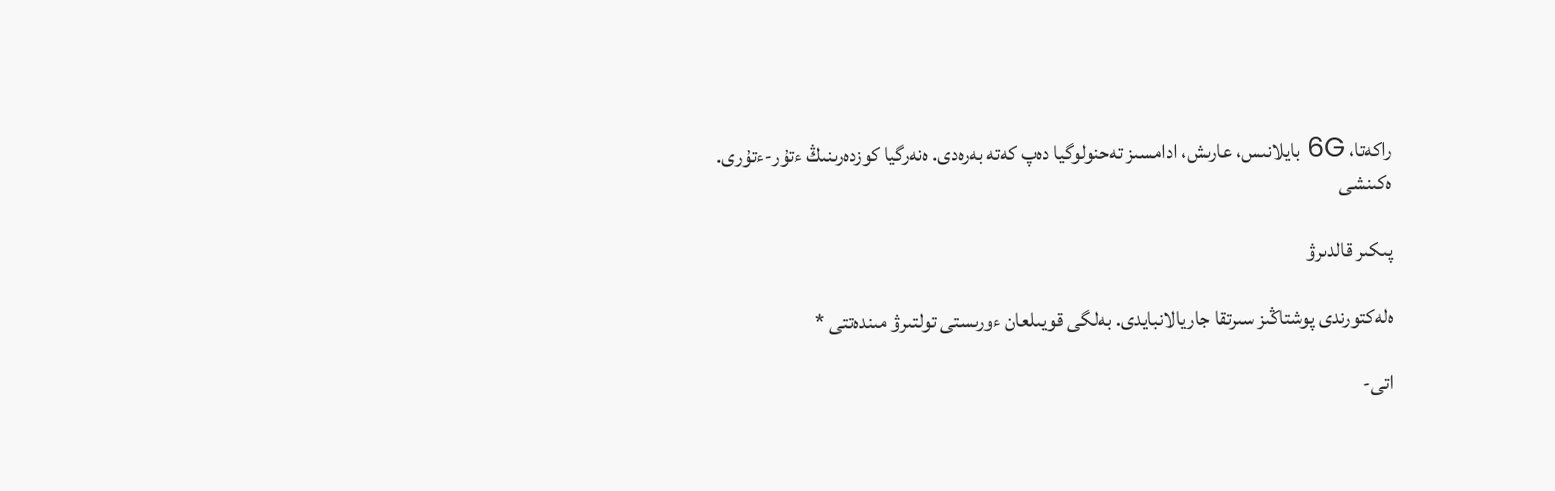راكەتا، 6G بايلانىس، عارىش، ادامسىز تەحنولوگيا دەپ كەتە بەرەدى. ەنەرگيا كوزدەرىنىڭ ءتۇر-ءتۇرى. ەكىنشى

پىكىر قالدىرۋ

ەلەكتورندى پوشتاڭىز سىرتقا جاريالانبايدى. بەلگى قويىلعان ءورىستى تولتىرۋ مىندەتتى *

اتى-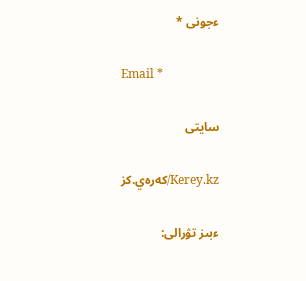ءجونى *

Email *

سايتى

Kerey.kz/كەرەي.كز

ءبىز تۋرالى: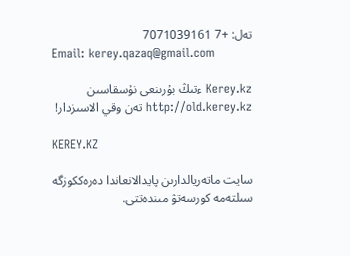تەل: +7 7071039161
Email: kerey.qazaq@gmail.com

Kerey.kz ءتىڭ بۇرىنعى نۇسقاسىن http://old.kerey.kz تەن وقي الاسىزدار!

KEREY.KZ

سايت ماتەريالدارىن پايدالانعاندا دەرەككوزگە سىلتەمە كورسەتۋ مىندەتتى.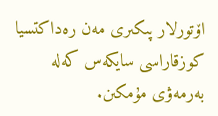اۆتورلار پىكىرى مەن رەداكتسيا كوزقاراسى سايكەس كەلە بەرمەۋى مۇمكىن.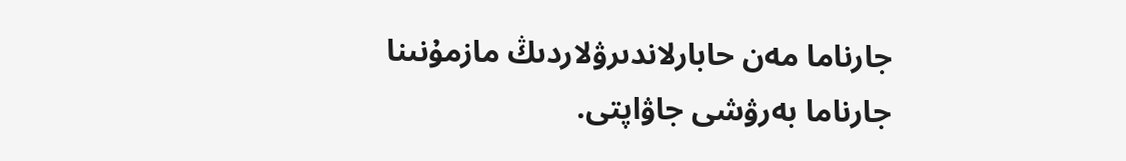جارناما مەن حابارلاندىرۋلاردىڭ مازمۇنىنا جارناما بەرۋشى جاۋاپتى.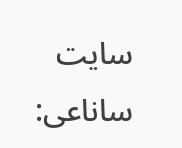سايت ساناعى: